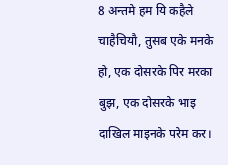8 अन्तमे हम यि कहैले चाहैचियौ, तुसब एके मनके हो, एक दोसरके पिर मरका बुझ, एक दोसरके भाइ दाखिल माइनके परेम कर।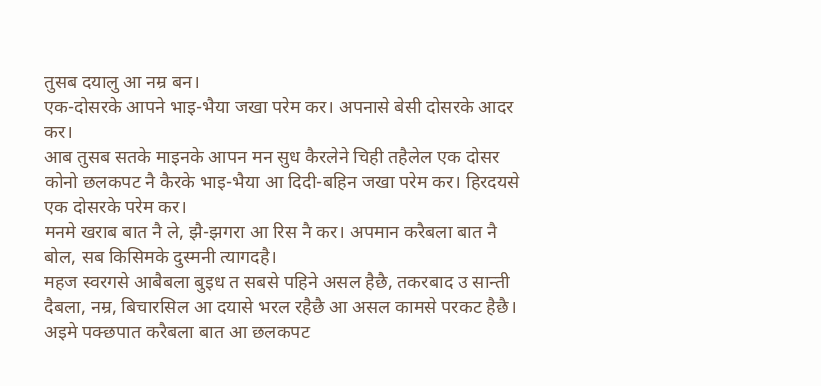तुसब दयालु आ नम्र बन।
एक-दोसरके आपने भाइ-भैया जखा परेम कर। अपनासे बेसी दोसरके आदर कर।
आब तुसब सतके माइनके आपन मन सुध कैरलेने चिही तहैलेल एक दोसर कोनो छलकपट नै कैरके भाइ-भैया आ दिदी-बहिन जखा परेम कर। हिरदयसे एक दोसरके परेम कर।
मनमे खराब बात नै ले, झै-झगरा आ रिस नै कर। अपमान करैबला बात नै बोल, सब किसिमके दुस्मनी त्यागदहै।
महज स्वरगसे आबैबला बुइध त सबसे पहिने असल हैछै, तकरबाद उ सान्ती दैबला, नम्र, बिचारसिल आ दयासे भरल रहैछै आ असल कामसे परकट हैछै। अइमे पक्छपात करैबला बात आ छलकपट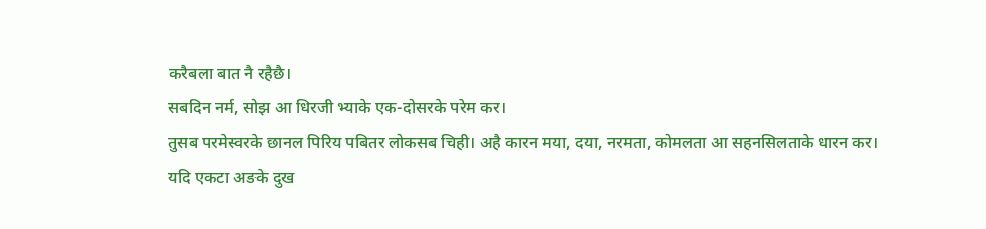करैबला बात नै रहैछै।
सबदिन नर्म, सोझ आ धिरजी भ्याके एक-दोसरके परेम कर।
तुसब परमेस्वरके छानल पिरिय पबितर लोकसब चिही। अहै कारन मया, दया, नरमता, कोमलता आ सहनसिलताके धारन कर।
यदि एकटा अङके दुख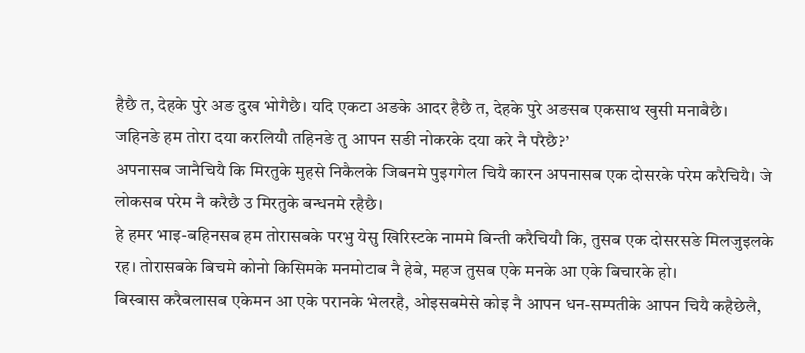हैछै त, देहके पुरे अङ दुख भोगैछै। यदि एकटा अङके आदर हैछै त, देहके पुरे अङसब एकसाथ खुसी मनाबैछै।
जहिनङे हम तोरा दया करलियौ तहिनङे तु आपन सङी नोकरके दया करे नै परैछै?’
अपनासब जानैचियै कि मिरतुके मुहसे निकैलके जिबनमे पुइगगेल चियै कारन अपनासब एक दोसरके परेम करैचियै। जे लोकसब परेम नै करैछै उ मिरतुके बन्धनमे रहैछै।
हे हमर भाइ-बहिनसब हम तोरासबके परभु येसु खिरिस्टके नाममे बिन्ती करैचियौ कि, तुसब एक दोसरसङे मिलजुइलके रह। तोरासबके बिचमे कोनो किसिमके मनमोटाब नै हेबे, महज तुसब एके मनके आ एके बिचारके हो।
बिस्बास करैबलासब एकेमन आ एके परानके भेलरहै, ओइसबमेसे कोइ नै आपन धन-सम्पतीके आपन चियै कहैछेलै,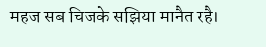महज सब चिजके सझिया मानैत रहै।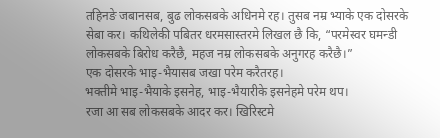तहिनङे जबानसब, बुढ लोकसबके अधिनमे रह। तुसब नम्र भ्याके एक दोसरके सेबा कर। कथिलेकी पबितर धरमसास्तरमे लिखल छै कि, “परमेस्वर घमन्डी लोकसबके बिरोध करैछै, महज नम्र लोकसबके अनुगरह करैछै।”
एक दोसरके भाइ-भैयासब जखा परेम करैतरह।
भक्तीमे भाइ-भैयाके इसनेह, भाइ-भैयारीके इसनेहमे परेम थप।
रजा आ सब लोकसबके आदर कर। खिरिस्टमे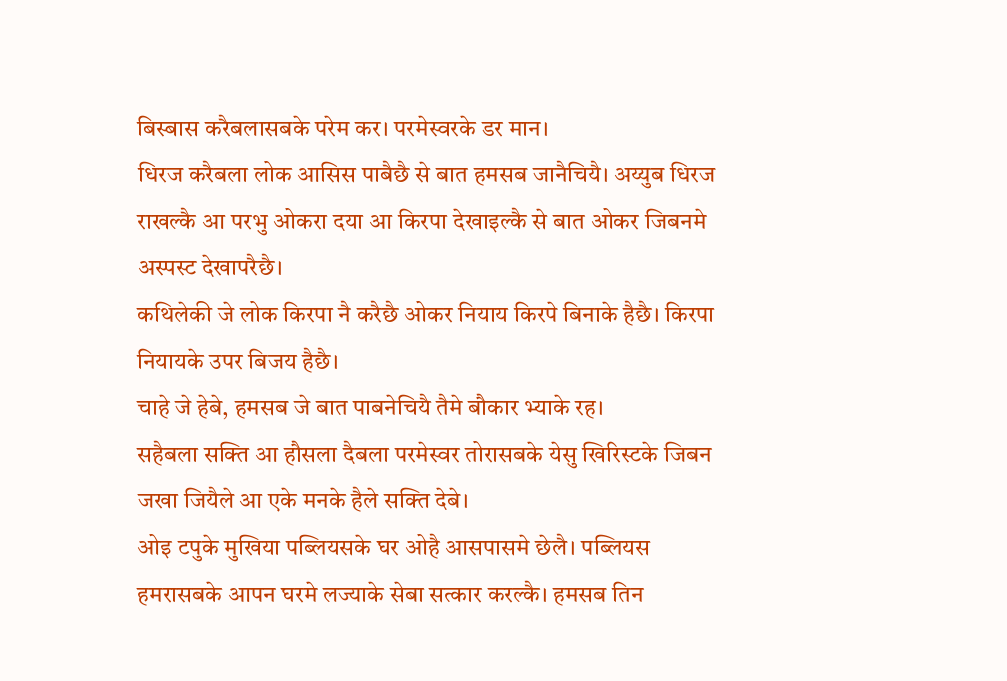बिस्बास करैबलासबके परेम कर। परमेस्वरके डर मान।
धिरज करैबला लोक आसिस पाबैछै से बात हमसब जानैचियै। अय्युब धिरज राखल्कै आ परभु ओकरा दया आ किरपा देखाइल्कै से बात ओकर जिबनमे अस्पस्ट देखापरैछै।
कथिलेकी जे लोक किरपा नै करैछै ओकर नियाय किरपे बिनाके हैछै। किरपा नियायके उपर बिजय हैछै।
चाहे जे हेबे, हमसब जे बात पाबनेचियै तैमे बौकार भ्याके रह।
सहैबला सक्ति आ हौसला दैबला परमेस्वर तोरासबके येसु खिरिस्टके जिबन जखा जियैले आ एके मनके हैले सक्ति देबे।
ओइ टपुके मुखिया पब्लियसके घर ओहै आसपासमे छेलै। पब्लियस हमरासबके आपन घरमे लज्याके सेबा सत्कार करल्कै। हमसब तिन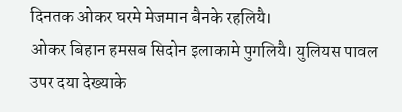दिनतक ओकर घरमे मेजमान बैनके रहलियै।
ओकर बिहान हमसब सिदोन इलाकामे पुगलियै। युलियस पावल उपर दया देख्याके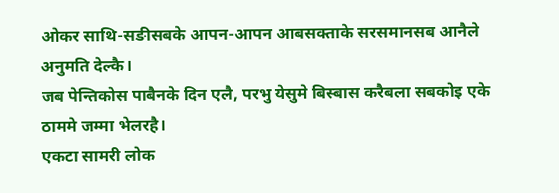ओकर साथि-सङीसबके आपन-आपन आबसक्ताके सरसमानसब आनैले अनुमति देल्कै।
जब पेन्तिकोस पाबैनके दिन एलै, परभु येसुमे बिस्बास करैबला सबकोइ एके ठाममे जम्मा भेलरहै।
एकटा सामरी लोक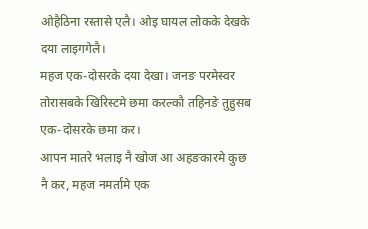ओहैठिना रस्तासे एलै। ओइ घायल लोकके देखके दया लाइगगेलै।
महज एक-दोसरके दया देखा। जनङ परमेस्वर तोरासबके खिरिस्टमे छमा करल्कौ तहिनङे तुहुसब एक-दोसरके छमा कर।
आपन मातरे भलाइ नै खोज आ अहङकारमे कुछ नै कर, महज नमर्तामे एक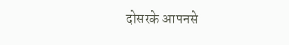दोसरके आपनसे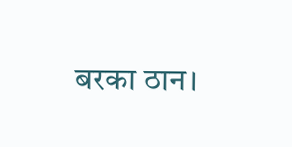बरका ठान।